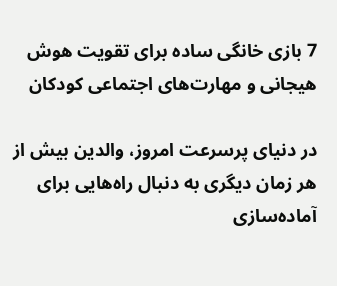7 بازی خانگی ساده برای تقویت هوش هیجانی و مهارت‌های اجتماعی کودکان

در دنیای پرسرعت امروز، والدین بیش از هر زمان دیگری به دنبال راه‌هایی برای آماده‌سازی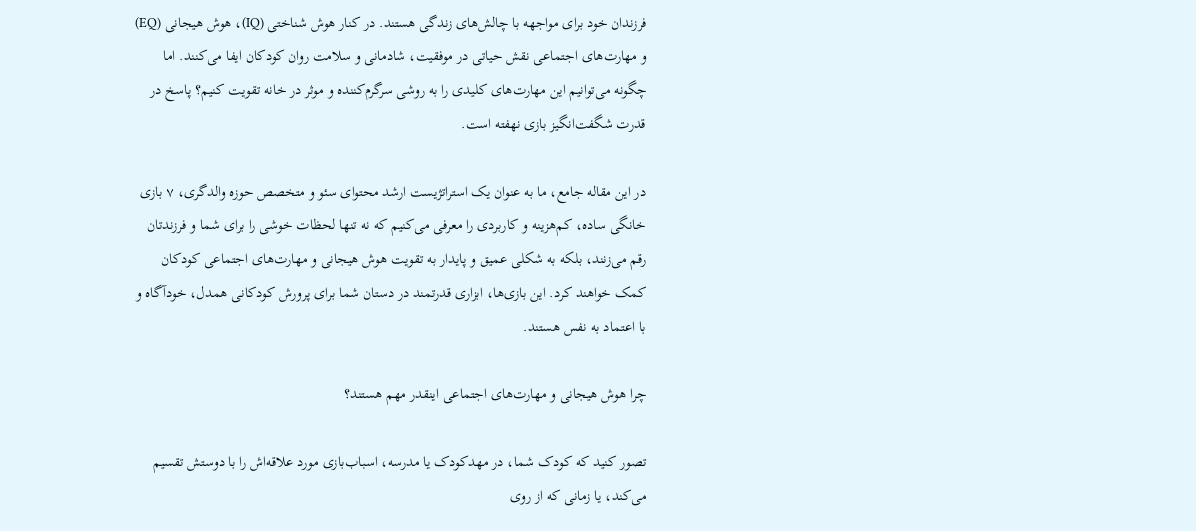فرزندان خود برای مواجهه با چالش‌های زندگی هستند. در کنار هوش شناختی (IQ)، هوش هیجانی (EQ) و مهارت‌های اجتماعی نقش حیاتی در موفقیت، شادمانی و سلامت روان کودکان ایفا می‌کنند. اما چگونه می‌توانیم این مهارت‌های کلیدی را به روشی سرگرم‌کننده و موثر در خانه تقویت کنیم؟ پاسخ در قدرت شگفت‌انگیز بازی نهفته است.

در این مقاله جامع، ما به عنوان یک استراتژیست ارشد محتوای سئو و متخصص حوزه والدگری، ۷ بازی خانگی ساده، کم‌هزینه و کاربردی را معرفی می‌کنیم که نه تنها لحظات خوشی را برای شما و فرزندتان رقم می‌زنند، بلکه به شکلی عمیق و پایدار به تقویت هوش هیجانی و مهارت‌های اجتماعی کودکان کمک خواهند کرد. این بازی‌ها، ابزاری قدرتمند در دستان شما برای پرورش کودکانی همدل، خودآگاه و با اعتماد به نفس هستند.

چرا هوش هیجانی و مهارت‌های اجتماعی اینقدر مهم هستند؟

تصور کنید که کودک شما، در مهدکودک یا مدرسه، اسباب‌بازی مورد علاقه‌اش را با دوستش تقسیم می‌کند، یا زمانی که از روی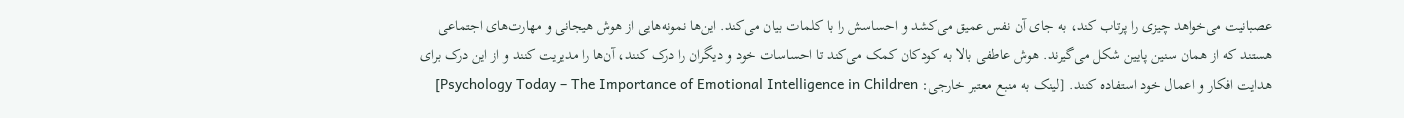عصبانیت می‌خواهد چیزی را پرتاب کند، به جای آن نفس عمیق می‌کشد و احساسش را با کلمات بیان می‌کند. این‌ها نمونه‌هایی از هوش هیجانی و مهارت‌های اجتماعی هستند که از همان سنین پایین شکل می‌گیرند. هوش عاطفی بالا به کودکان کمک می‌کند تا احساسات خود و دیگران را درک کنند، آن‌ها را مدیریت کنند و از این درک برای هدایت افکار و اعمال خود استفاده کنند. [لینک به منبع معتبر خارجی: Psychology Today – The Importance of Emotional Intelligence in Children]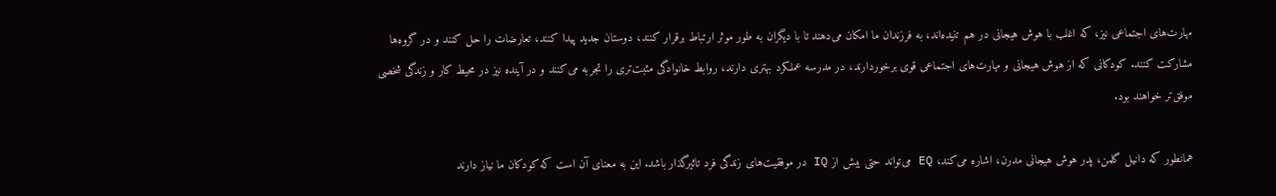مهارت‌های اجتماعی نیز، که اغلب با هوش هیجانی در هم تنیده‌اند، به فرزندان ما امکان می‌دهند تا با دیگران به طور موثر ارتباط برقرار کنند، دوستان جدید پیدا کنند، تعارضات را حل کنند و در گروه‌ها مشارکت کنند. کودکانی که از هوش هیجانی و مهارت‌های اجتماعی قوی برخوردارند، در مدرسه عملکرد بهتری دارند، روابط خانوادگی مثبت‌تری را تجربه می‌کنند و در آینده نیز در محیط کار و زندگی شخصی موفق‌تر خواهند بود.

همانطور که دانیل گلمن، پدر هوش هیجانی مدرن، اشاره می‌کند، EQ می‌تواند حتی بیش از IQ در موفقیت‌های زندگی فرد تاثیرگذار باشد. این به معنای آن است که کودکان ما نیاز دارند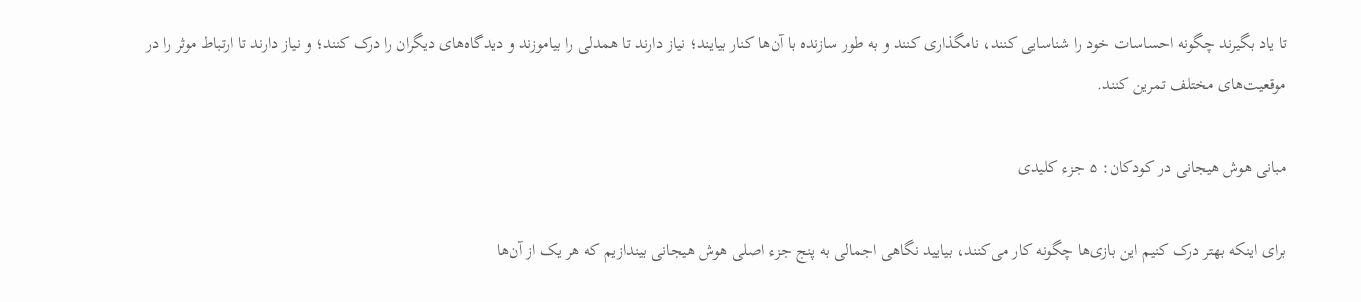تا یاد بگیرند چگونه احساسات خود را شناسایی کنند، نامگذاری کنند و به طور سازنده با آن‌ها کنار بیایند؛ نیاز دارند تا همدلی را بیاموزند و دیدگاه‌های دیگران را درک کنند؛ و نیاز دارند تا ارتباط موثر را در موقعیت‌های مختلف تمرین کنند.

مبانی هوش هیجانی در کودکان: ۵ جزء کلیدی

برای اینکه بهتر درک کنیم این بازی‌ها چگونه کار می‌کنند، بیایید نگاهی اجمالی به پنج جزء اصلی هوش هیجانی بیندازیم که هر یک از آن‌ها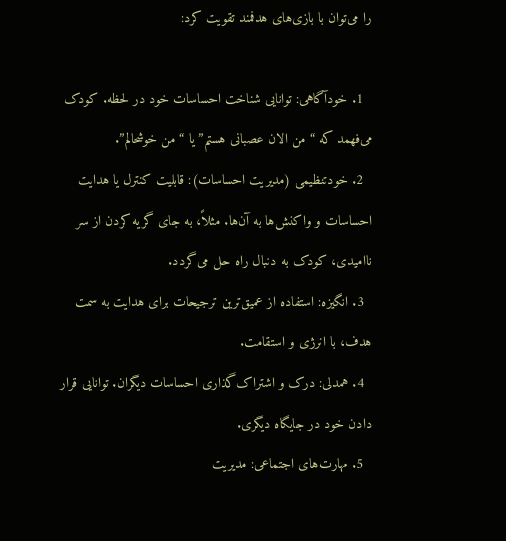را می‌توان با بازی‌های هدفمند تقویت کرد:

  1. خودآگاهی: توانایی شناخت احساسات خود در لحظه. کودک می‌فهمد که “من الان عصبانی هستم” یا “من خوشحالم”.
  2. خودتنظیمی (مدیریت احساسات): قابلیت کنترل یا هدایت احساسات و واکنش‌ها به آن‌ها. مثلاً، به جای گریه کردن از سر ناامیدی، کودک به دنبال راه حل می‌گردد.
  3. انگیزه: استفاده از عمیق‌ترین ترجیحات برای هدایت به سمت هدف، با انرژی و استقامت.
  4. همدلی: درک و اشتراک‌گذاری احساسات دیگران. توانایی قرار دادن خود در جایگاه دیگری.
  5. مهارت‌های اجتماعی: مدیریت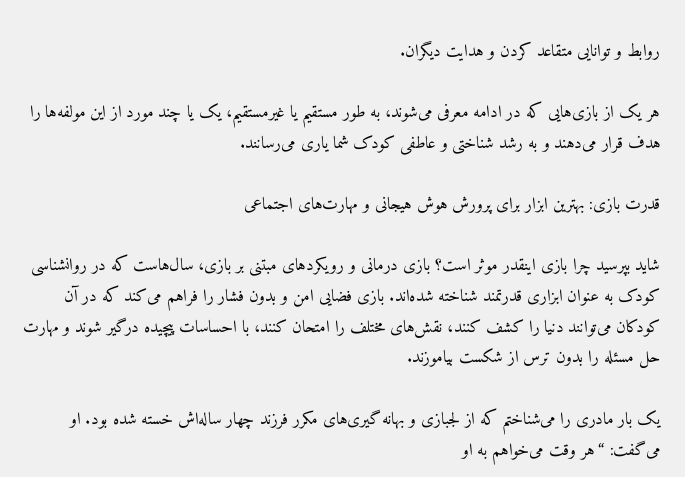روابط و توانایی متقاعد کردن و هدایت دیگران.

هر یک از بازی‌هایی که در ادامه معرفی می‌شوند، به طور مستقیم یا غیرمستقیم، یک یا چند مورد از این مولفه‌ها را هدف قرار می‌دهند و به رشد شناختی و عاطفی کودک شما یاری می‌رسانند.

قدرت بازی: بهترین ابزار برای پرورش هوش هیجانی و مهارت‌های اجتماعی

شاید بپرسید چرا بازی اینقدر موثر است؟ بازی درمانی و رویکردهای مبتنی بر بازی، سال‌هاست که در روانشناسی کودک به عنوان ابزاری قدرتمند شناخته شده‌اند. بازی فضایی امن و بدون فشار را فراهم می‌کند که در آن کودکان می‌توانند دنیا را کشف کنند، نقش‌های مختلف را امتحان کنند، با احساسات پیچیده درگیر شوند و مهارت حل مسئله را بدون ترس از شکست بیاموزند.

یک بار مادری را می‌شناختم که از لجبازی و بهانه گیری‌های مکرر فرزند چهار ساله‌اش خسته شده بود. او می‌گفت: “هر وقت می‌خواهم به او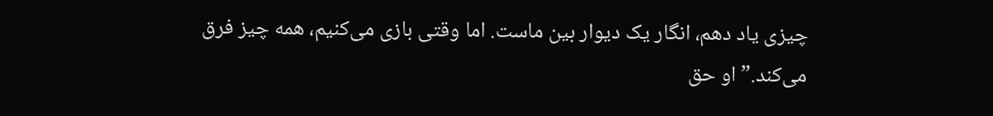چیزی یاد دهم، انگار یک دیوار بین ماست. اما وقتی بازی می‌کنیم، همه چیز فرق می‌کند.” او حق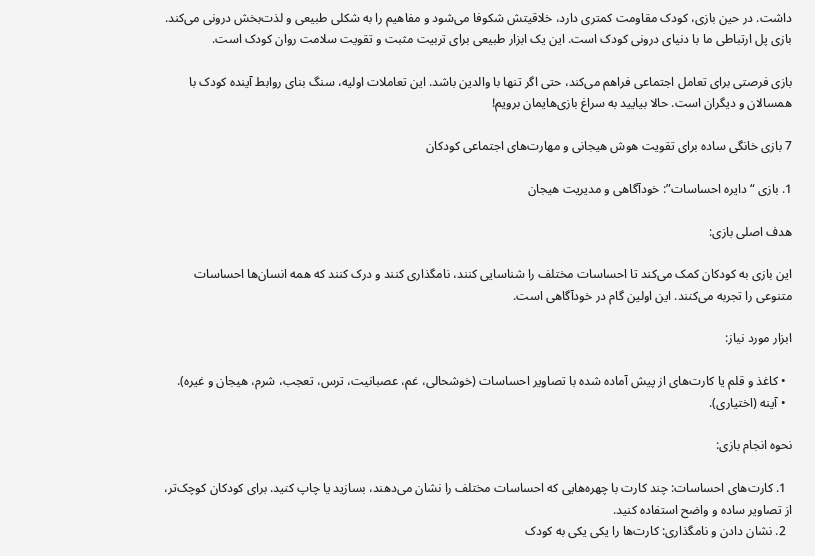داشت. در حین بازی، کودک مقاومت کمتری دارد، خلاقیتش شکوفا می‌شود و مفاهیم را به شکلی طبیعی و لذت‌بخش درونی می‌کند. بازی پل ارتباطی ما با دنیای درونی کودک است. این یک ابزار طبیعی برای تربیت مثبت و تقویت سلامت روان کودک است.

بازی فرصتی برای تعامل اجتماعی فراهم می‌کند، حتی اگر تنها با والدین باشد. این تعاملات اولیه، سنگ بنای روابط آینده کودک با همسالان و دیگران است. حالا بیایید به سراغ بازی‌هایمان برویم!

7 بازی خانگی ساده برای تقویت هوش هیجانی و مهارت‌های اجتماعی کودکان

1. بازی “دایره احساسات”: خودآگاهی و مدیریت هیجان

هدف اصلی بازی:

این بازی به کودکان کمک می‌کند تا احساسات مختلف را شناسایی کنند، نامگذاری کنند و درک کنند که همه انسان‌ها احساسات متنوعی را تجربه می‌کنند. این اولین گام در خودآگاهی است.

ابزار مورد نیاز:

  • کاغذ و قلم یا کارت‌های از پیش آماده شده با تصاویر احساسات (خوشحالی، غم، عصبانیت، ترس، تعجب، شرم، هیجان و غیره).
  • آینه (اختیاری).

نحوه انجام بازی:

  1. کارت‌های احساسات: چند کارت با چهره‌هایی که احساسات مختلف را نشان می‌دهند، بسازید یا چاپ کنید. برای کودکان کوچک‌تر، از تصاویر ساده و واضح استفاده کنید.
  2. نشان دادن و نامگذاری: کارت‌ها را یکی یکی به کودک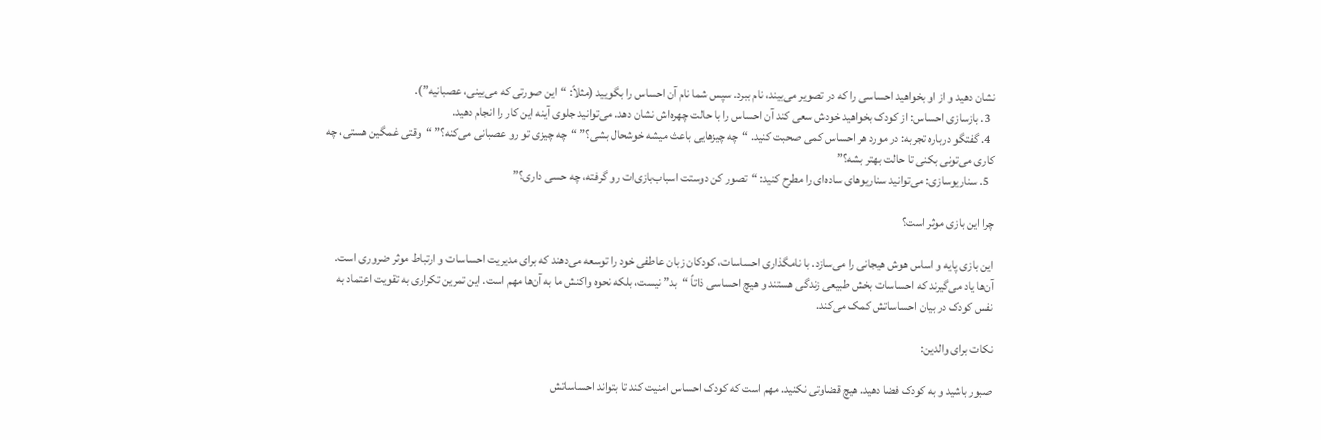نشان دهید و از او بخواهید احساسی را که در تصویر می‌بیند، نام ببرد. سپس شما نام آن احساس را بگویید (مثلاً: “این صورتی که می‌بینی، عصبانیه”).
  3. بازسازی احساس: از کودک بخواهید خودش سعی کند آن احساس را با حالت چهره‌اش نشان دهد. می‌توانید جلوی آینه این کار را انجام دهید.
  4. گفتگو درباره تجربه: در مورد هر احساس کمی صحبت کنید. “چه چیزهایی باعث میشه خوشحال بشی؟” “چه چیزی تو رو عصبانی می‌کنه؟” “وقتی غمگین هستی، چه کاری می‌تونی بکنی تا حالت بهتر بشه؟”
  5. سناریوسازی: می‌توانید سناریوهای ساده‌ای را مطرح کنید: “تصور کن دوستت اسباب‌بازی‌ات رو گرفته، چه حسی داری؟”

چرا این بازی موثر است؟

این بازی پایه و اساس هوش هیجانی را می‌سازد. با نامگذاری احساسات، کودکان زبان عاطفی خود را توسعه می‌دهند که برای مدیریت احساسات و ارتباط موثر ضروری است. آن‌ها یاد می‌گیرند که احساسات بخش طبیعی زندگی هستند و هیچ احساسی ذاتاً “بد” نیست، بلکه نحوه واکنش ما به آن‌ها مهم است. این تمرین تکراری به تقویت اعتماد به نفس کودک در بیان احساساتش کمک می‌کند.

نکات برای والدین:

صبور باشید و به کودک فضا دهید. هیچ قضاوتی نکنید. مهم است که کودک احساس امنیت کند تا بتواند احساساتش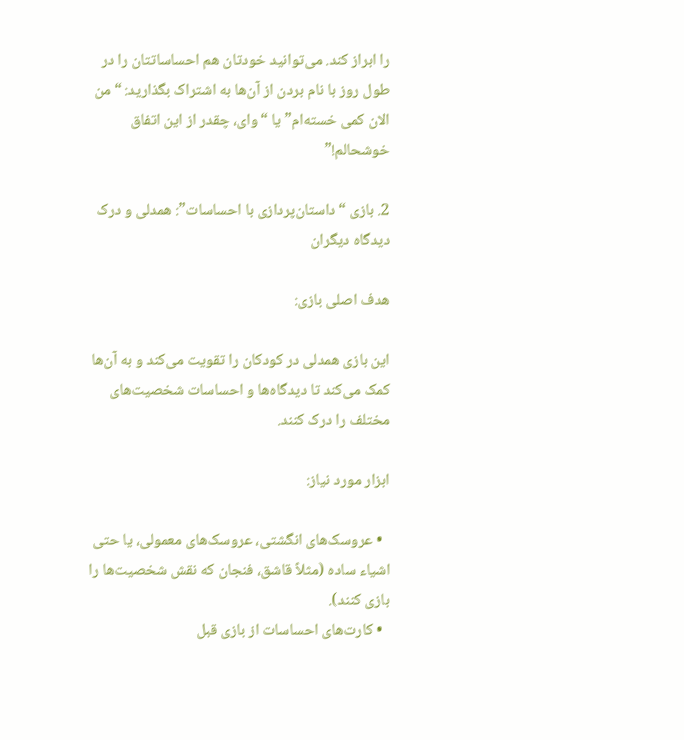را ابراز کند. می‌توانید خودتان هم احساساتتان را در طول روز با نام بردن از آن‌ها به اشتراک بگذارید: “من الان کمی خسته‌ام” یا “وای، چقدر از این اتفاق خوشحالم!”

2. بازی “داستان‌پردازی با احساسات”: همدلی و درک دیدگاه دیگران

هدف اصلی بازی:

این بازی همدلی در کودکان را تقویت می‌کند و به آن‌ها کمک می‌کند تا دیدگاه‌ها و احساسات شخصیت‌های مختلف را درک کنند.

ابزار مورد نیاز:

  • عروسک‌های انگشتی، عروسک‌های معمولی، یا حتی اشیاء ساده (مثلاً قاشق، فنجان که نقش شخصیت‌ها را بازی کنند).
  • کارت‌های احساسات از بازی قبل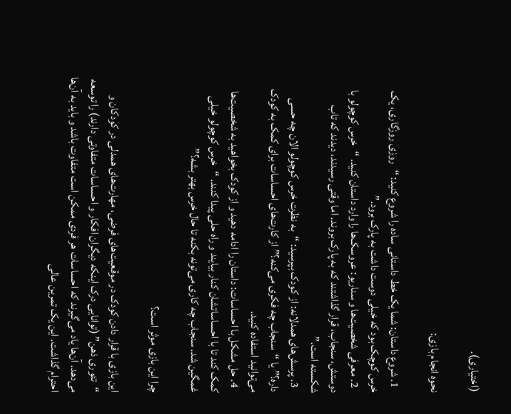(اختیاری).

نحوه انجام بازی:

  1. شروع داستان: شما یک خط داستانی ساده را شروع کنید: “روزی روزگاری، یک خرس کوچک بود که خیلی دوست داشت به پارک برود.”
  2. معرفی شخصیت‌ها و سناریو: عروسک‌ها را وارد داستان کنید. “خرس کوچولو با دوستش، سنجاب، قرار گذاشتند که به پارک بروند. اما وقتی رسیدند، دیدند که تاب شکسته است.”
  3. پرسش‌های همدلانه: از کودک بپرسید: “به نظرت خرس کوچولو الان چه حسی داره؟” یا “سنجاب چه فکری می‌کنه؟” از کارت‌های احساسات برای کمک به کودک می‌توانید استفاده کنید.
  4. حل مشکل با احساسات: داستان را ادامه دهید و از کودک بخواهید به شخصیت‌ها کمک کند تا با احساساتشان کنار بیایند و راه حلی پیدا کنند. “خرس کوچولو خیلی غمگین شد. سنجاب چه کاری می‌تونه بکنه تا حال خرس بهتر بشه؟”

چرا این بازی موثر است؟

این بازی با قرار دادن کودک در موقعیت‌های فرضی، مهارت‌های همدلی در کودکان و “تئوری ذهن” (توانایی درک اینکه دیگران افکار و احساسات متفاوتی دارند) را توسعه می‌دهد. آن‌ها یاد می‌گیرند که احساسات هر فردی ممکن است متفاوت باشد و باید به آن‌ها احترام گذاشت. این یک تمرین عالی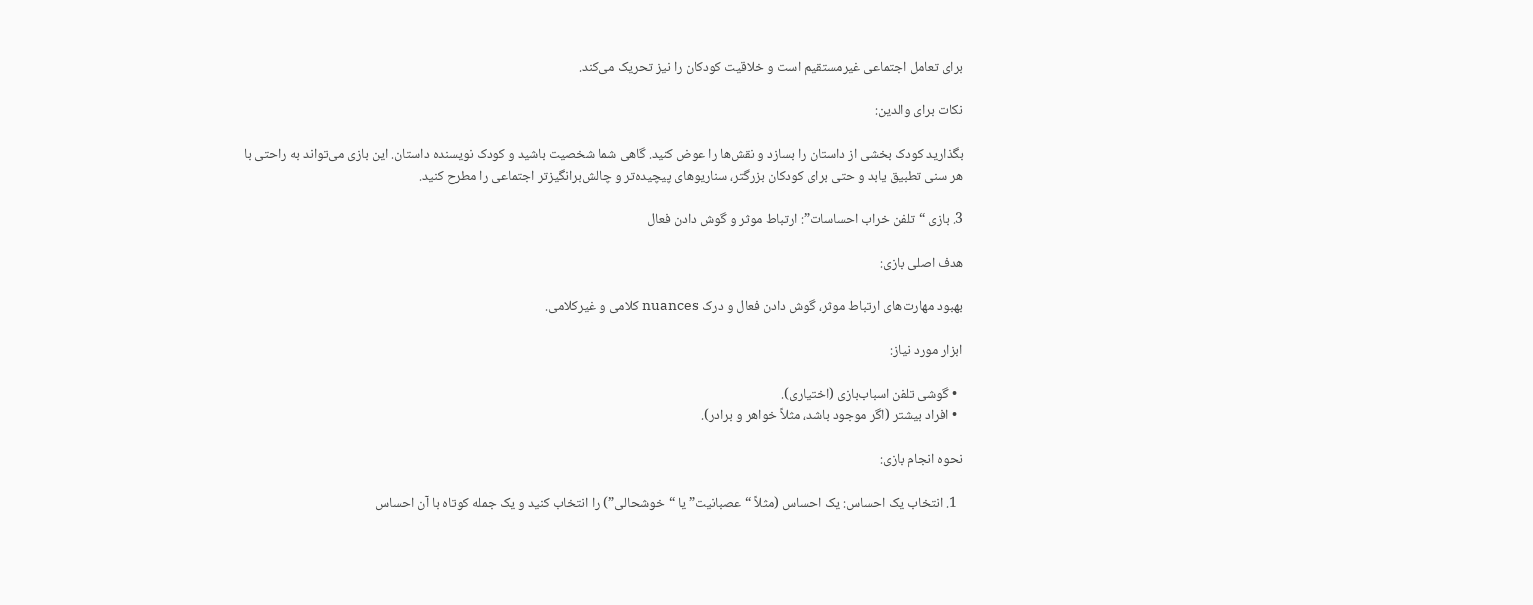برای تعامل اجتماعی غیرمستقیم است و خلاقیت کودکان را نیز تحریک می‌کند.

نکات برای والدین:

بگذارید کودک بخشی از داستان را بسازد و نقش‌ها را عوض کنید. گاهی شما شخصیت باشید و کودک نویسنده داستان. این بازی می‌تواند به راحتی با هر سنی تطبیق یابد و حتی برای کودکان بزرگتر، سناریوهای پیچیده‌تر و چالش‌برانگیزتر اجتماعی را مطرح کنید.

3. بازی “تلفن خراب احساسات”: ارتباط موثر و گوش دادن فعال

هدف اصلی بازی:

بهبود مهارت‌های ارتباط موثر، گوش دادن فعال و درک nuances کلامی و غیرکلامی.

ابزار مورد نیاز:

  • گوشی تلفن اسباب‌بازی (اختیاری).
  • افراد بیشتر (اگر موجود باشد، مثلاً خواهر و برادر).

نحوه انجام بازی:

  1. انتخاب یک احساس: یک احساس (مثلاً “عصبانیت” یا “خوشحالی”) را انتخاب کنید و یک جمله کوتاه با آن احساس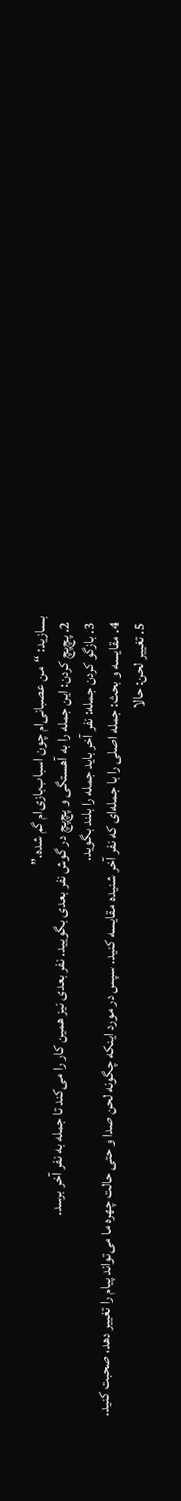بسازید: “من عصبانی‌ام چون اسباب‌بازی‌ام گم شده.”
  2. پچ‌پچ کردن: این جمله را به آهستگی و پچ‌پچ در گوش نفر بعدی بگویید. نفر بعدی نیز همین کار را می‌کند تا جمله به نفر آخر برسد.
  3. بازگو کردن جمله: نفر آخر باید جمله را بلند بگوید.
  4. مقایسه و بحث: جمله اصلی را با جمله‌ای که نفر آخر شنیده مقایسه کنید. سپس در مورد اینکه چگونه لحن صدا و حتی حالت چهره ما می‌تواند پیام را تغییر دهد، صحبت کنید.
  5. تغییر لحن: حالا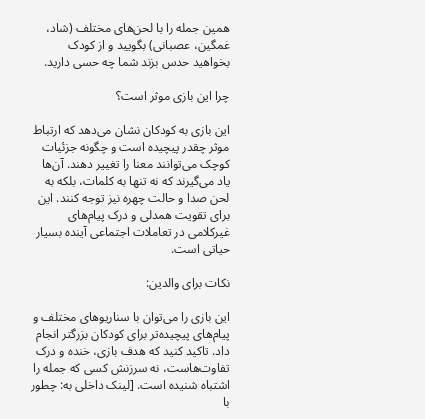همین جمله را با لحن‌های مختلف (شاد، غمگین، عصبانی) بگویید و از کودک بخواهید حدس بزند شما چه حسی دارید.

چرا این بازی موثر است؟

این بازی به کودکان نشان می‌دهد که ارتباط موثر چقدر پیچیده است و چگونه جزئیات کوچک می‌توانند معنا را تغییر دهند. آن‌ها یاد می‌گیرند که نه تنها به کلمات، بلکه به لحن صدا و حالت چهره نیز توجه کنند. این برای تقویت همدلی و درک پیام‌های غیرکلامی در تعاملات اجتماعی آینده بسیار حیاتی است.

نکات برای والدین:

این بازی را می‌توان با سناریوهای مختلف و پیام‌های پیچیده‌تر برای کودکان بزرگتر انجام داد. تاکید کنید که هدف بازی، خنده و درک تفاوت‌هاست، نه سرزنش کسی که جمله را اشتباه شنیده است. [لینک داخلی به: چطور با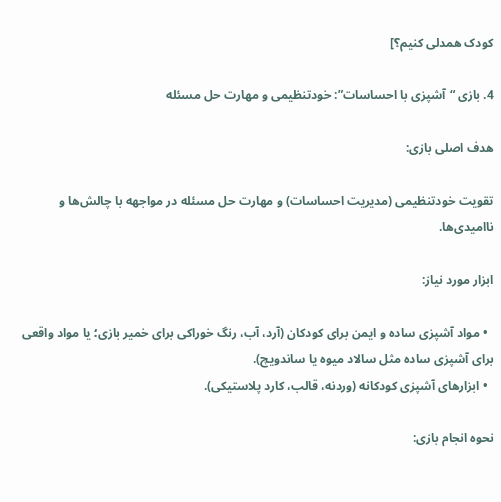کودک همدلی کنیم؟]

4. بازی “آشپزی با احساسات”: خودتنظیمی و مهارت حل مسئله

هدف اصلی بازی:

تقویت خودتنظیمی (مدیریت احساسات) و مهارت حل مسئله در مواجهه با چالش‌ها و ناامیدی‌ها.

ابزار مورد نیاز:

  • مواد آشپزی ساده و ایمن برای کودکان (آرد، آب، رنگ خوراکی برای خمیر بازی؛ یا مواد واقعی برای آشپزی ساده مثل سالاد میوه یا ساندویچ).
  • ابزارهای آشپزی کودکانه (وردنه، قالب، کارد پلاستیکی).

نحوه انجام بازی: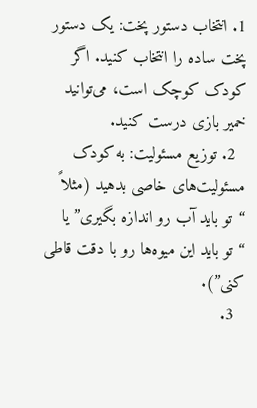1. انتخاب دستور پخت: یک دستور پخت ساده را انتخاب کنید. اگر کودک کوچک است، می‌توانید خمیر بازی درست کنید.
  2. توزیع مسئولیت: به کودک مسئولیت‌های خاصی بدهید (مثلاً “تو باید آب رو اندازه بگیری” یا “تو باید این میوه‌ها رو با دقت قاطی کنی”).
  3.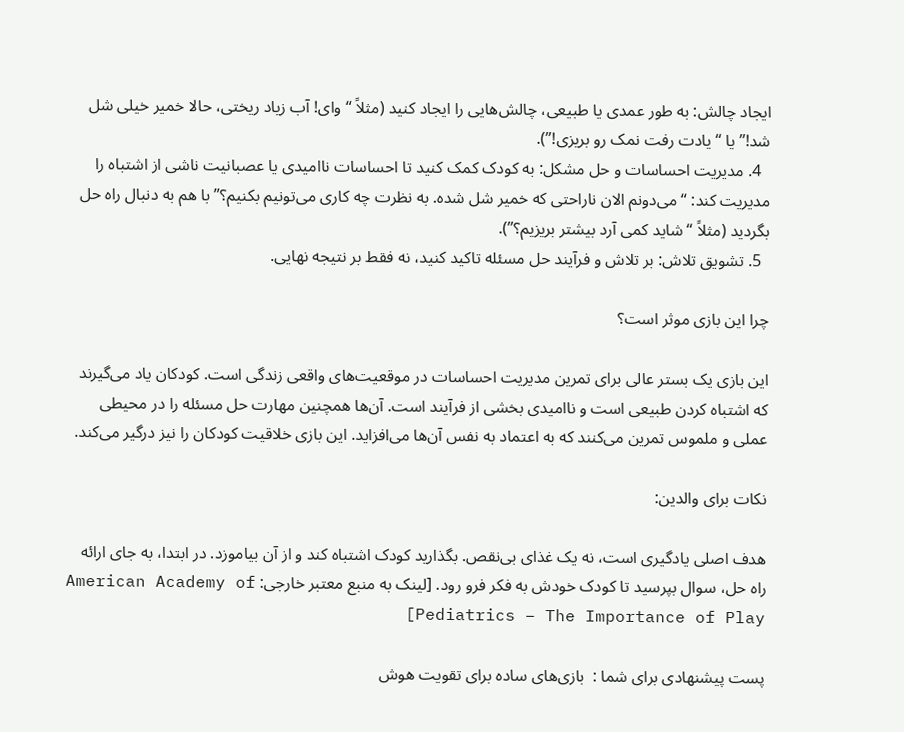ایجاد چالش: به طور عمدی یا طبیعی، چالش‌هایی را ایجاد کنید (مثلاً “وای! آب زیاد ریختی، حالا خمیر خیلی شل شد!” یا “یادت رفت نمک رو بریزی!”).
  4. مدیریت احساسات و حل مشکل: به کودک کمک کنید تا احساسات ناامیدی یا عصبانیت ناشی از اشتباه را مدیریت کند: “می‌دونم الان ناراحتی که خمیر شل شده. به نظرت چه کاری می‌تونیم بکنیم؟” با هم به دنبال راه حل بگردید (مثلاً “شاید کمی آرد بیشتر بریزیم؟”).
  5. تشویق تلاش: بر تلاش و فرآیند حل مسئله تاکید کنید، نه فقط بر نتیجه نهایی.

چرا این بازی موثر است؟

این بازی یک بستر عالی برای تمرین مدیریت احساسات در موقعیت‌های واقعی زندگی است. کودکان یاد می‌گیرند که اشتباه کردن طبیعی است و ناامیدی بخشی از فرآیند است. آن‌ها همچنین مهارت حل مسئله را در محیطی عملی و ملموس تمرین می‌کنند که به اعتماد به نفس آن‌ها می‌افزاید. این بازی خلاقیت کودکان را نیز درگیر می‌کند.

نکات برای والدین:

هدف اصلی یادگیری است، نه یک غذای بی‌نقص. بگذارید کودک اشتباه کند و از آن بیاموزد. در ابتدا، به جای ارائه راه حل، سوال بپرسید تا کودک خودش به فکر فرو رود. [لینک به منبع معتبر خارجی: American Academy of Pediatrics – The Importance of Play]

پست پیشنهادی برای شما :  بازی‌های ساده برای تقویت هوش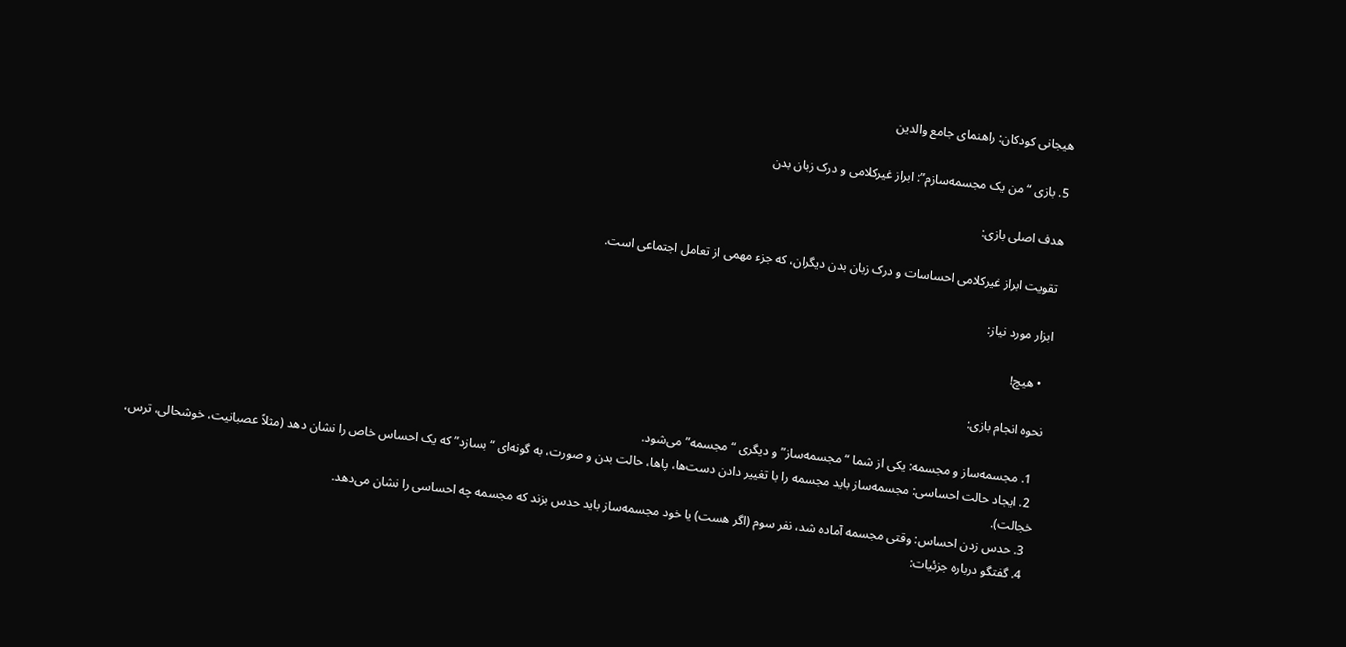هیجانی کودکان: راهنمای جامع والدین

5. بازی “من یک مجسمه‌سازم”: ابراز غیرکلامی و درک زبان بدن

هدف اصلی بازی:

تقویت ابراز غیرکلامی احساسات و درک زبان بدن دیگران، که جزء مهمی از تعامل اجتماعی است.

ابزار مورد نیاز:

  • هیچ!

نحوه انجام بازی:

  1. مجسمه‌ساز و مجسمه: یکی از شما “مجسمه‌ساز” و دیگری “مجسمه” می‌شود.
  2. ایجاد حالت احساسی: مجسمه‌ساز باید مجسمه را با تغییر دادن دست‌ها، پاها، حالت بدن و صورت، به گونه‌ای “بسازد” که یک احساس خاص را نشان دهد (مثلاً عصبانیت، خوشحالی، ترس، خجالت).
  3. حدس زدن احساس: وقتی مجسمه آماده شد، نفر سوم (اگر هست) یا خود مجسمه‌ساز باید حدس بزند که مجسمه چه احساسی را نشان می‌دهد.
  4. گفتگو درباره جزئیات: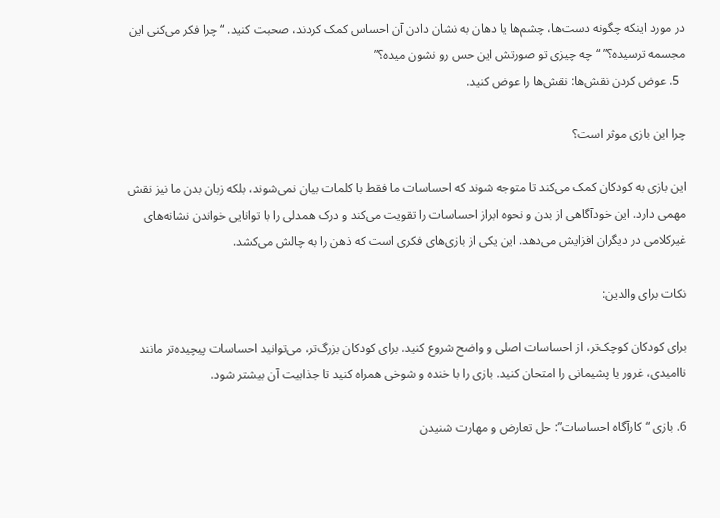در مورد اینکه چگونه دست‌ها، چشم‌ها یا دهان به نشان دادن آن احساس کمک کردند، صحبت کنید. “چرا فکر می‌کنی این مجسمه ترسیده؟” “چه چیزی تو صورتش این حس رو نشون میده؟”
  5. عوض کردن نقش‌ها: نقش‌ها را عوض کنید.

چرا این بازی موثر است؟

این بازی به کودکان کمک می‌کند تا متوجه شوند که احساسات ما فقط با کلمات بیان نمی‌شوند، بلکه زبان بدن ما نیز نقش مهمی دارد. این خودآگاهی از بدن و نحوه ابراز احساسات را تقویت می‌کند و درک همدلی را با توانایی خواندن نشانه‌های غیرکلامی در دیگران افزایش می‌دهد. این یکی از بازی‌های فکری است که ذهن را به چالش می‌کشد.

نکات برای والدین:

برای کودکان کوچک‌تر، از احساسات اصلی و واضح شروع کنید. برای کودکان بزرگ‌تر، می‌توانید احساسات پیچیده‌تر مانند ناامیدی، غرور یا پشیمانی را امتحان کنید. بازی را با خنده و شوخی همراه کنید تا جذابیت آن بیشتر شود.

6. بازی “کارآگاه احساسات”: حل تعارض و مهارت شنیدن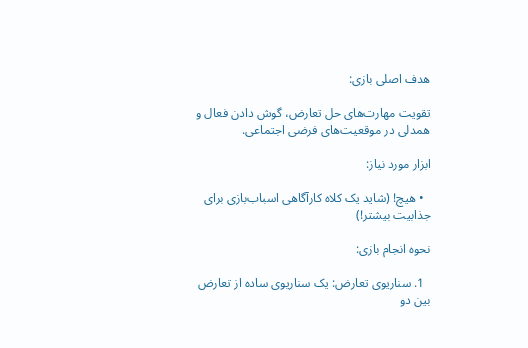هدف اصلی بازی:

تقویت مهارت‌های حل تعارض، گوش دادن فعال و همدلی در موقعیت‌های فرضی اجتماعی.

ابزار مورد نیاز:

  • هیچ! (شاید یک کلاه کارآگاهی اسباب‌بازی برای جذابیت بیشتر!)

نحوه انجام بازی:

  1. سناریوی تعارض: یک سناریوی ساده از تعارض بین دو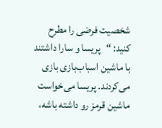شخصیت فرضی را مطرح کنید: “پریسا و سارا داشتند با ماشین اسباب‌بازی بازی می‌کردند. پریسا می‌خواست ماشین قرمز رو داشته باشه،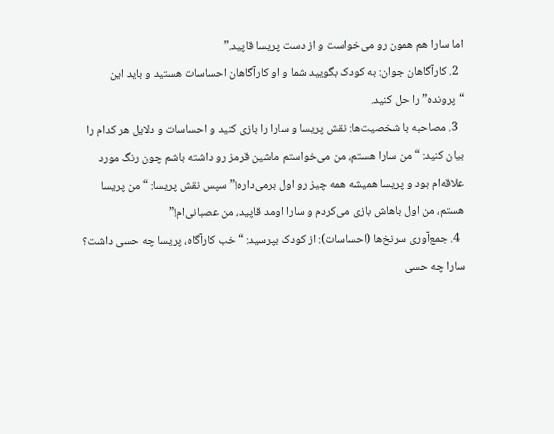اما سارا هم همون رو می‌خواست و از دست پریسا قاپید.”
  2. کارآگاهان جوان: به کودک بگویید شما و او کارآگاهان احساسات هستید و باید این “پرونده” را حل کنید.
  3. مصاحبه با شخصیت‌ها: نقش پریسا و سارا را بازی کنید و احساسات و دلایل هر کدام را بیان کنید: “من سارا هستم، من می‌خواستم ماشین قرمز رو داشته باشم چون رنگ مورد علاقه‌ام بود و پریسا همیشه همه چیز رو اول برمی‌داره!” سپس نقش پریسا: “من پریسا هستم، من اول باهاش بازی می‌کردم و سارا اومد قاپید، من عصبانی‌ام!”
  4. جمع‌آوری سرنخ‌ها (احساسات): از کودک بپرسید: “خب کارآگاه، پریسا چه حسی داشت؟ سارا چه حسی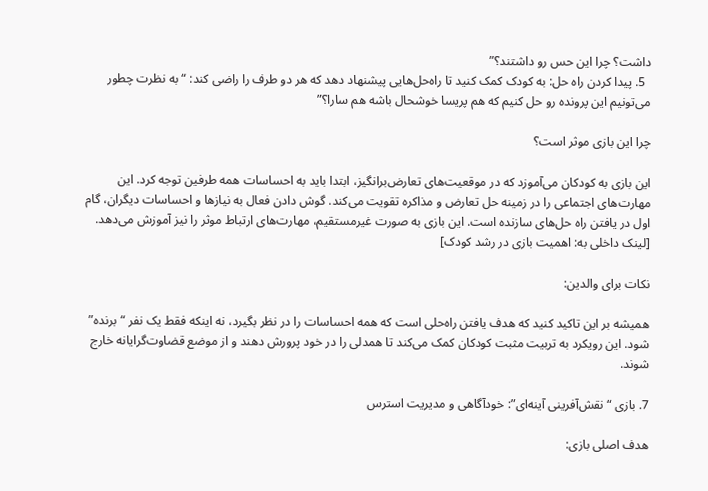داشت؟ چرا این حس رو داشتند؟”
  5. پیدا کردن راه حل: به کودک کمک کنید تا راه‌حل‌هایی پیشنهاد دهد که هر دو طرف را راضی کند: “به نظرت چطور می‌تونیم این پرونده رو حل کنیم که هم پریسا خوشحال باشه هم سارا؟”

چرا این بازی موثر است؟

این بازی به کودکان می‌آموزد که در موقعیت‌های تعارض‌برانگیز، ابتدا باید به احساسات همه طرفین توجه کرد. این مهارت‌های اجتماعی را در زمینه حل تعارض و مذاکره تقویت می‌کند. گوش دادن فعال به نیازها و احساسات دیگران، گام اول در یافتن راه حل‌های سازنده است. این بازی به صورت غیرمستقیم، مهارت‌های ارتباط موثر را نیز آموزش می‌دهد. [لینک داخلی به: اهمیت بازی در رشد کودک]

نکات برای والدین:

همیشه بر این تاکید کنید که هدف یافتن راه‌حلی است که همه احساسات را در نظر بگیرد، نه اینکه فقط یک نفر “برنده” شود. این رویکرد به تربیت مثبت کودکان کمک می‌کند تا همدلی را در خود پرورش دهند و از موضع قضاوت‌گرایانه خارج شوند.

7. بازی “نقش‌آفرینی آینه‌ای”: خودآگاهی و مدیریت استرس

هدف اصلی بازی: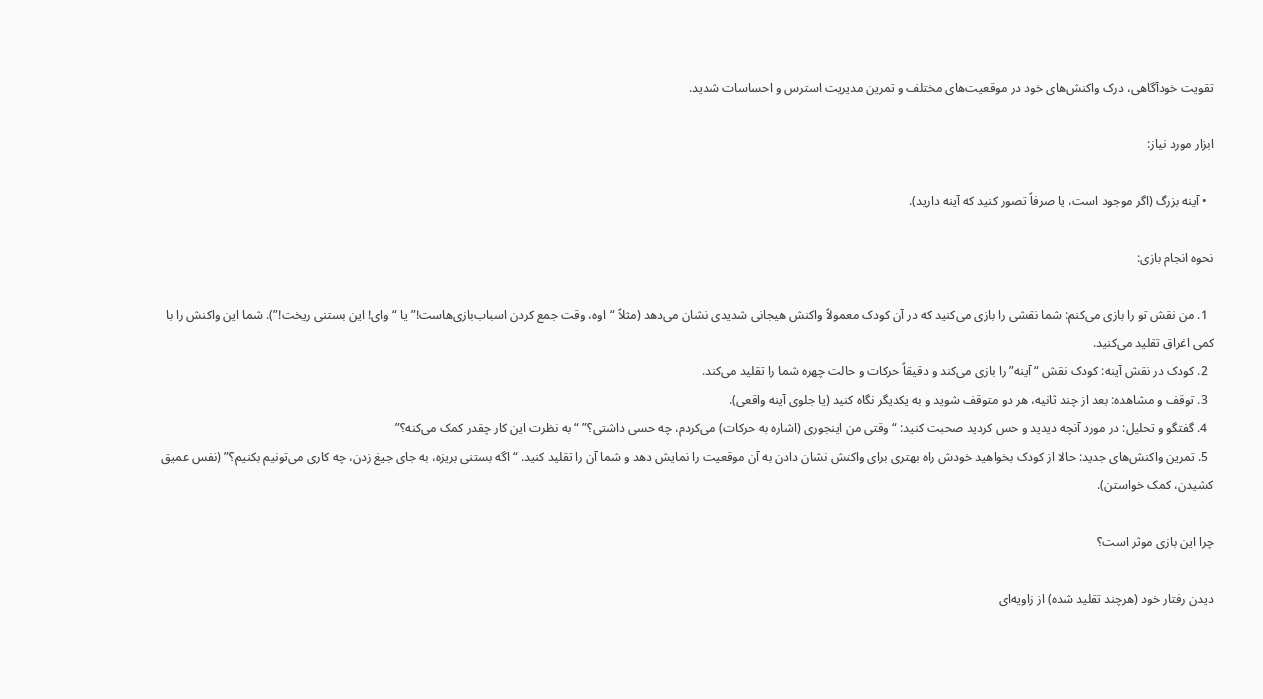تقویت خودآگاهی، درک واکنش‌های خود در موقعیت‌های مختلف و تمرین مدیریت استرس و احساسات شدید.

ابزار مورد نیاز:

  • آینه بزرگ (اگر موجود است، یا صرفاً تصور کنید که آینه دارید).

نحوه انجام بازی:

  1. من نقش تو را بازی می‌کنم: شما نقشی را بازی می‌کنید که در آن کودک معمولاً واکنش هیجانی شدیدی نشان می‌دهد (مثلاً “اوه، وقت جمع کردن اسباب‌بازی‌هاست!” یا “وای! این بستنی ریخت!”). شما این واکنش را با کمی اغراق تقلید می‌کنید.
  2. کودک در نقش آینه: کودک نقش “آینه” را بازی می‌کند و دقیقاً حرکات و حالت چهره شما را تقلید می‌کند.
  3. توقف و مشاهده: بعد از چند ثانیه، هر دو متوقف شوید و به یکدیگر نگاه کنید (یا جلوی آینه واقعی).
  4. گفتگو و تحلیل: در مورد آنچه دیدید و حس کردید صحبت کنید: “وقتی من اینجوری (اشاره به حرکات) می‌کردم، چه حسی داشتی؟” “به نظرت این کار چقدر کمک می‌کنه؟”
  5. تمرین واکنش‌های جدید: حالا از کودک بخواهید خودش راه بهتری برای واکنش نشان دادن به آن موقعیت را نمایش دهد و شما آن را تقلید کنید. “اگه بستنی بریزه، به جای جیغ زدن، چه کاری می‌تونیم بکنیم؟” (نفس عمیق کشیدن، کمک خواستن).

چرا این بازی موثر است؟

دیدن رفتار خود (هرچند تقلید شده) از زاویه‌ای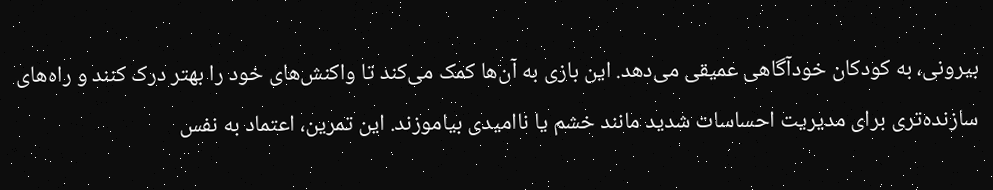بیرونی، به کودکان خودآگاهی عمیقی می‌دهد. این بازی به آن‌ها کمک می‌کند تا واکنش‌های خود را بهتر درک کنند و راه‌های سازنده‌تری برای مدیریت احساسات شدید مانند خشم یا ناامیدی بیاموزند. این تمرین، اعتماد به نفس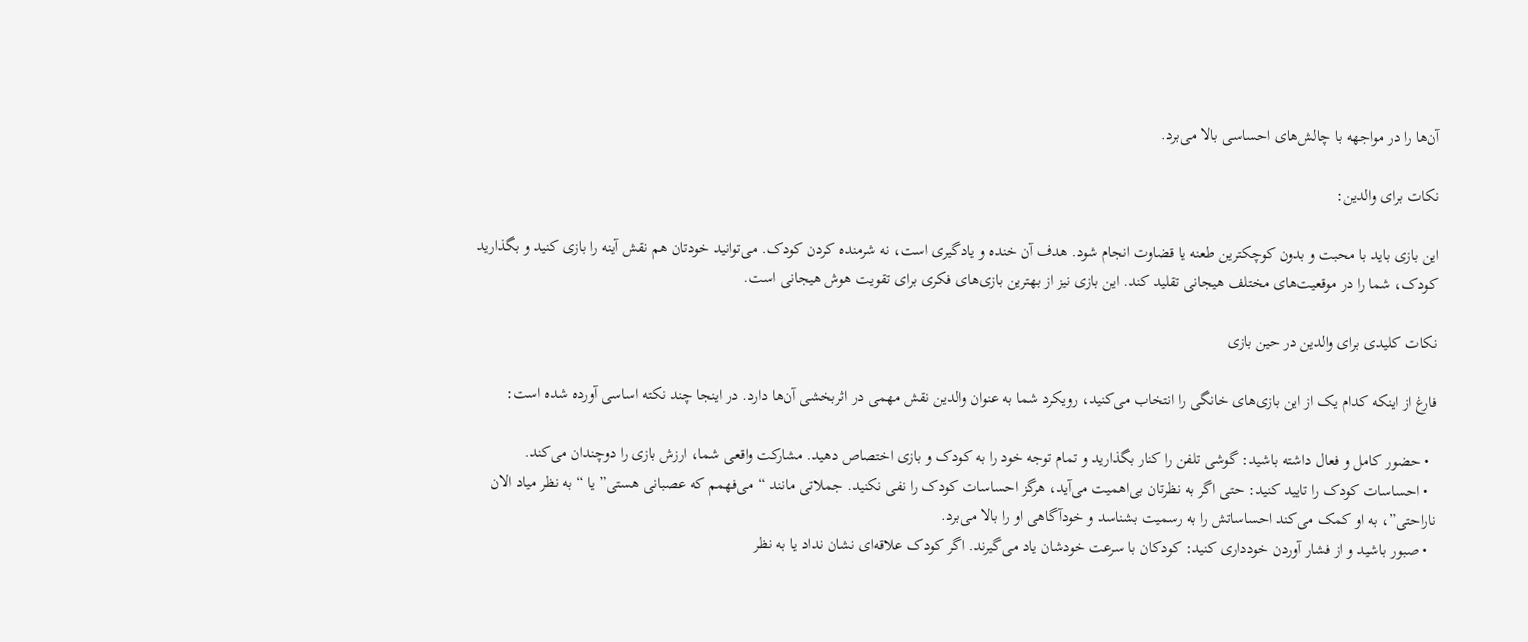آن‌ها را در مواجهه با چالش‌های احساسی بالا می‌برد.

نکات برای والدین:

این بازی باید با محبت و بدون کوچکترین طعنه یا قضاوت انجام شود. هدف آن خنده و یادگیری است، نه شرمنده کردن کودک. می‌توانید خودتان هم نقش آینه را بازی کنید و بگذارید کودک، شما را در موقعیت‌های مختلف هیجانی تقلید کند. این بازی نیز از بهترین بازی‌های فکری برای تقویت هوش هیجانی است.

نکات کلیدی برای والدین در حین بازی

فارغ از اینکه کدام یک از این بازی‌های خانگی را انتخاب می‌کنید، رویکرد شما به عنوان والدین نقش مهمی در اثربخشی آن‌ها دارد. در اینجا چند نکته اساسی آورده شده است:

  • حضور کامل و فعال داشته باشید: گوشی تلفن را کنار بگذارید و تمام توجه خود را به کودک و بازی اختصاص دهید. مشارکت واقعی شما، ارزش بازی را دوچندان می‌کند.
  • احساسات کودک را تایید کنید: حتی اگر به نظرتان بی‌اهمیت می‌آید، هرگز احساسات کودک را نفی نکنید. جملاتی مانند “می‌فهمم که عصبانی هستی” یا “به نظر میاد الان ناراحتی”، به او کمک می‌کند احساساتش را به رسمیت بشناسد و خودآگاهی او را بالا می‌برد.
  • صبور باشید و از فشار آوردن خودداری کنید: کودکان با سرعت خودشان یاد می‌گیرند. اگر کودک علاقه‌ای نشان نداد یا به نظر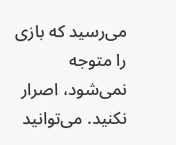می‌رسید که بازی را متوجه نمی‌شود، اصرار نکنید. می‌توانید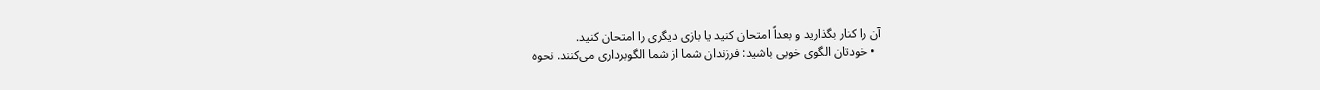آن را کنار بگذارید و بعداً امتحان کنید یا بازی دیگری را امتحان کنید.
  • خودتان الگوی خوبی باشید: فرزندان شما از شما الگوبرداری می‌کنند. نحوه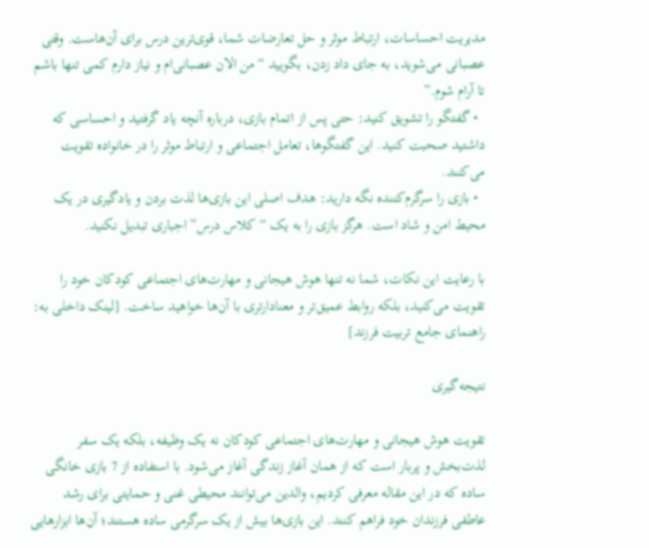مدیریت احساسات، ارتباط موثر و حل تعارضات شما، قوی‌ترین درس برای آن‌هاست. وقتی عصبانی می‌شوید، به جای داد زدن، بگویید “من الان عصبانی‌ام و نیاز دارم کمی تنها باشم تا آرام شوم.”
  • گفتگو را تشویق کنید: حتی پس از اتمام بازی، درباره آنچه یاد گرفتید و احساسی که داشتید صحبت کنید. این گفتگوها، تعامل اجتماعی و ارتباط موثر را در خانواده تقویت می‌کنند.
  • بازی را سرگرم‌کننده نگه دارید: هدف اصلی این بازی‌ها لذت بردن و یادگیری در یک محیط امن و شاد است. هرگز بازی را به یک “کلاس درس” اجباری تبدیل نکنید.

با رعایت این نکات، شما نه تنها هوش هیجانی و مهارت‌های اجتماعی کودکان خود را تقویت می‌کنید، بلکه روابط عمیق‌تر و معنادارتری با آن‌ها خواهید ساخت. [لینک داخلی به: راهنمای جامع تربیت فرزند]

نتیجه‌گیری

تقویت هوش هیجانی و مهارت‌های اجتماعی کودکان نه یک وظیفه، بلکه یک سفر لذت‌بخش و پربار است که از همان آغاز زندگی آغاز می‌شود. با استفاده از 7 بازی خانگی ساده که در این مقاله معرفی کردیم، والدین می‌توانند محیطی غنی و حمایتی برای رشد عاطفی فرزندان خود فراهم کنند. این بازی‌ها بیش از یک سرگرمی ساده هستند؛ آن‌ها ابزارهایی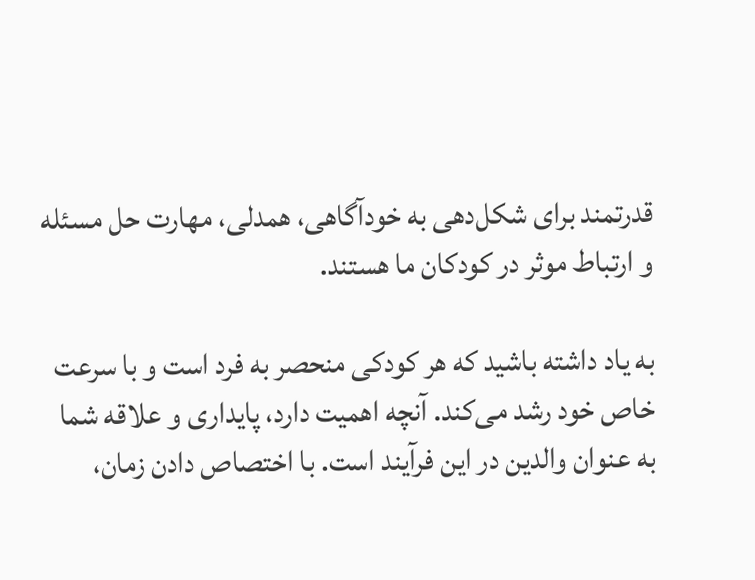قدرتمند برای شکل‌دهی به خودآگاهی، همدلی، مهارت حل مسئله و ارتباط موثر در کودکان ما هستند.

به یاد داشته باشید که هر کودکی منحصر به فرد است و با سرعت خاص خود رشد می‌کند. آنچه اهمیت دارد، پایداری و علاقه شما به عنوان والدین در این فرآیند است. با اختصاص دادن زمان،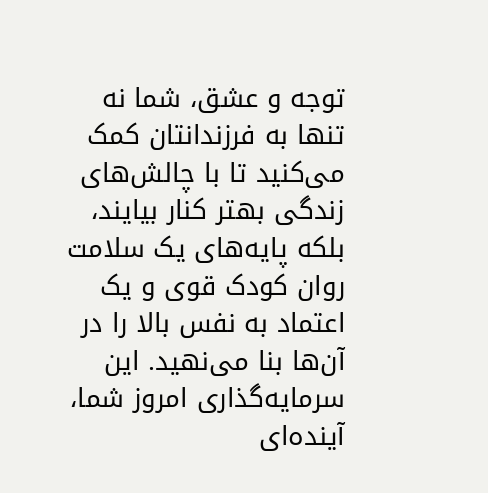توجه و عشق، شما نه تنها به فرزندانتان کمک می‌کنید تا با چالش‌های زندگی بهتر کنار بیایند، بلکه پایه‌های یک سلامت روان کودک قوی و یک اعتماد به نفس بالا را در آن‌ها بنا می‌نهید. این سرمایه‌گذاری امروز شما، آینده‌ای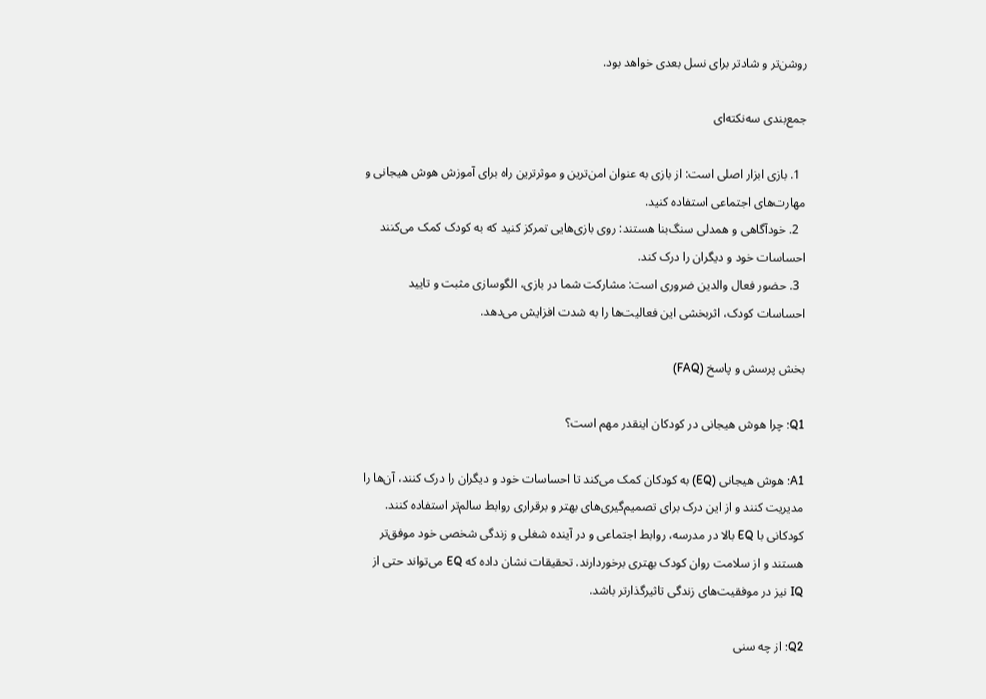روشن‌تر و شادتر برای نسل بعدی خواهد بود.

جمع‌بندی سه‌نکته‌ای

  1. بازی ابزار اصلی است: از بازی به عنوان امن‌ترین و موثرترین راه برای آموزش هوش هیجانی و مهارت‌های اجتماعی استفاده کنید.
  2. خودآگاهی و همدلی سنگ‌بنا هستند: روی بازی‌هایی تمرکز کنید که به کودک کمک می‌کنند احساسات خود و دیگران را درک کند.
  3. حضور فعال والدین ضروری است: مشارکت شما در بازی، الگوسازی مثبت و تایید احساسات کودک، اثربخشی این فعالیت‌ها را به شدت افزایش می‌دهد.

بخش پرسش و پاسخ (FAQ)

Q1: چرا هوش هیجانی در کودکان اینقدر مهم است؟

A1: هوش هیجانی (EQ) به کودکان کمک می‌کند تا احساسات خود و دیگران را درک کنند، آن‌ها را مدیریت کنند و از این درک برای تصمیم‌گیری‌های بهتر و برقراری روابط سالم‌تر استفاده کنند. کودکانی با EQ بالا در مدرسه، روابط اجتماعی و در آینده شغلی و زندگی شخصی خود موفق‌تر هستند و از سلامت روان کودک بهتری برخوردارند. تحقیقات نشان داده که EQ می‌تواند حتی از IQ نیز در موفقیت‌های زندگی تاثیرگذارتر باشد.

Q2: از چه سنی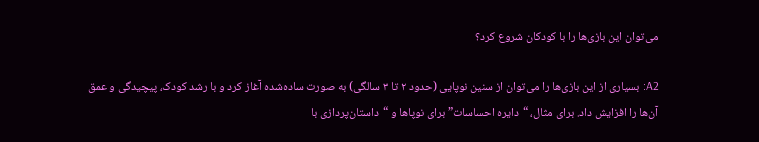می‌توان این بازی‌ها را با کودکان شروع کرد؟

A2: بسیاری از این بازی‌ها را می‌توان از سنین نوپایی (حدود ۲ تا ۳ سالگی) به صورت ساده‌شده آغاز کرد و با رشد کودک، پیچیدگی و عمق آن‌ها را افزایش داد. برای مثال، “دایره احساسات” برای نوپاها و “داستان‌پردازی با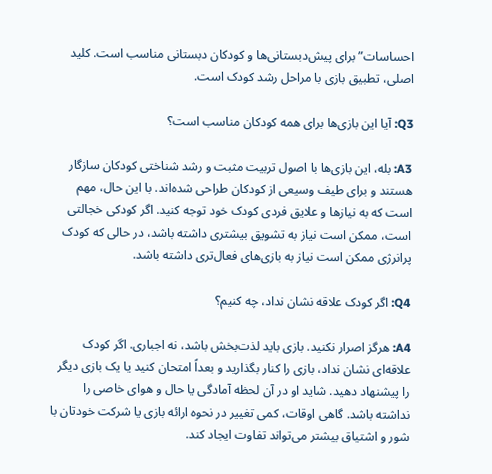احساسات” برای پیش‌دبستانی‌ها و کودکان دبستانی مناسب است. کلید اصلی، تطبیق بازی با مراحل رشد کودک است.

Q3: آیا این بازی‌ها برای همه کودکان مناسب است؟

A3: بله، این بازی‌ها با اصول تربیت مثبت و رشد شناختی کودکان سازگار هستند و برای طیف وسیعی از کودکان طراحی شده‌اند. با این حال، مهم است که به نیازها و علایق فردی کودک خود توجه کنید. اگر کودکی خجالتی است، ممکن است نیاز به تشویق بیشتری داشته باشد، در حالی که کودک پرانرژی ممکن است نیاز به بازی‌های فعال‌تری داشته باشد.

Q4: اگر کودک علاقه نشان نداد، چه کنیم؟

A4: هرگز اصرار نکنید. بازی باید لذت‌بخش باشد، نه اجباری. اگر کودک علاقه‌ای نشان نداد، بازی را کنار بگذارید و بعداً امتحان کنید یا یک بازی دیگر را پیشنهاد دهید. شاید او در آن لحظه آمادگی یا حال و هوای خاصی را نداشته باشد. گاهی اوقات، کمی تغییر در نحوه ارائه بازی یا شرکت خودتان با شور و اشتیاق بیشتر می‌تواند تفاوت ایجاد کند.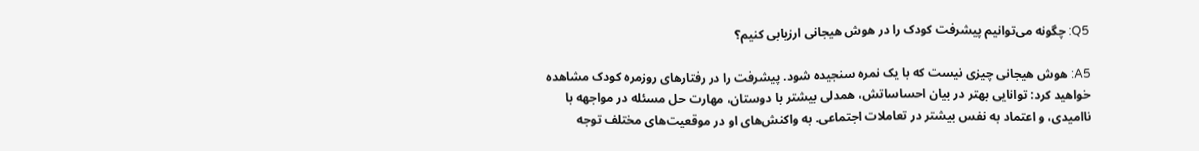Q5: چگونه می‌توانیم پیشرفت کودک را در هوش هیجانی ارزیابی کنیم؟

A5: هوش هیجانی چیزی نیست که با یک نمره سنجیده شود. پیشرفت را در رفتارهای روزمره کودک مشاهده خواهید کرد: توانایی بهتر در بیان احساساتش، همدلی بیشتر با دوستان، مهارت حل مسئله در مواجهه با ناامیدی، و اعتماد به نفس بیشتر در تعاملات اجتماعی. به واکنش‌های او در موقعیت‌های مختلف توجه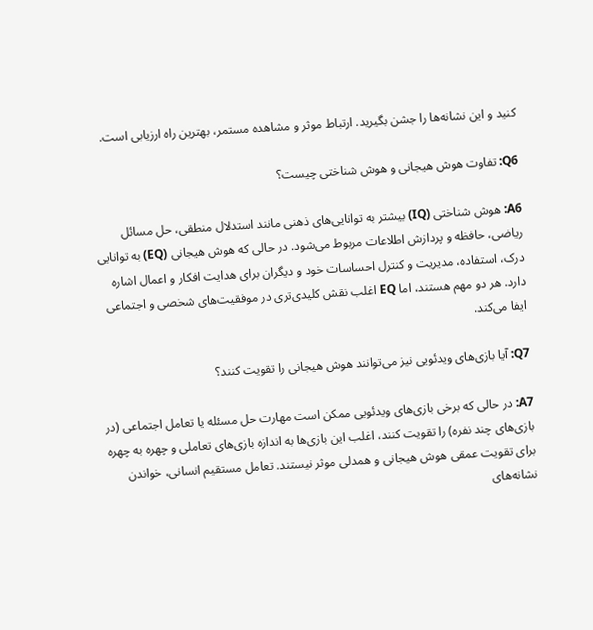کنید و این نشانه‌ها را جشن بگیرید. ارتباط موثر و مشاهده مستمر، بهترین راه ارزیابی است.

Q6: تفاوت هوش هیجانی و هوش شناختی چیست؟

A6: هوش شناختی (IQ) بیشتر به توانایی‌های ذهنی مانند استدلال منطقی، حل مسائل ریاضی، حافظه و پردازش اطلاعات مربوط می‌شود. در حالی که هوش هیجانی (EQ) به توانایی درک، استفاده، مدیریت و کنترل احساسات خود و دیگران برای هدایت افکار و اعمال اشاره دارد. هر دو مهم هستند، اما EQ اغلب نقش کلیدی‌تری در موفقیت‌های شخصی و اجتماعی ایفا می‌کند.

Q7: آیا بازی‌های ویدئویی نیز می‌توانند هوش هیجانی را تقویت کنند؟

A7: در حالی که برخی بازی‌های ویدئویی ممکن است مهارت حل مسئله یا تعامل اجتماعی (در بازی‌های چند نفره) را تقویت کنند، اغلب این بازی‌ها به اندازه بازی‌های تعاملی و چهره به چهره برای تقویت عمقی هوش هیجانی و همدلی موثر نیستند. تعامل مستقیم انسانی، خواندن نشانه‌های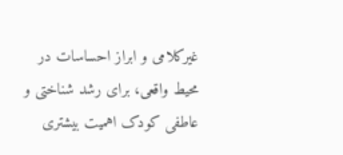غیرکلامی و ابراز احساسات در محیط واقعی، برای رشد شناختی و عاطفی کودک اهمیت بیشتری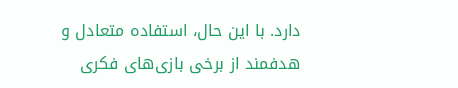دارد. با این حال، استفاده متعادل و هدفمند از برخی بازی‌های فکری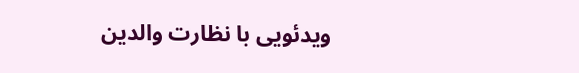ویدئویی با نظارت والدین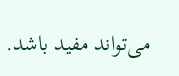می‌تواند مفید باشد.